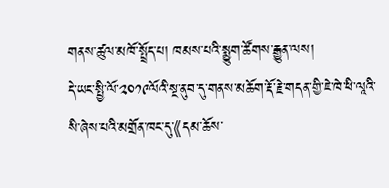གནས་ཚུལ་མཁོ་སྤྲོད་པ། ཁམས་པའི་སྨྱུག་ཚོགས་རྒྱུན་ལས།
དེ་ཡང་སྤྱི་ལོ་༢༠༡༩ལོའི་སྔ་ནུབ་དུ་གནས་མཆོག་རྡོ་རྗེ་གདན་གྱི་ཇེ་ཁེ་ཕི་ལཱའི་སི་ཞེས་པའི་མགྲོན་ཁང་དུ་《དམ་ཆོས་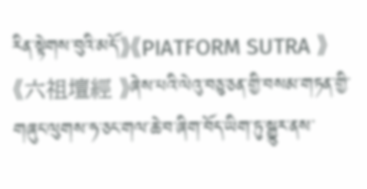རིན་སྟེགས་བུའི་མདོ་》《PIATFORM SUTRA 》《六祖壇經 》ཞེས་པའི་ལེའུ་བཅུ་ཅན་གྱི་བསམ་གཏན་གྱི་གཞུང་ལུགས་ཧ་ཅང་གལ་ཆེ་བ་ཞིག་བོད་ཡིག་ཏུ་སྒྱུར་ནས་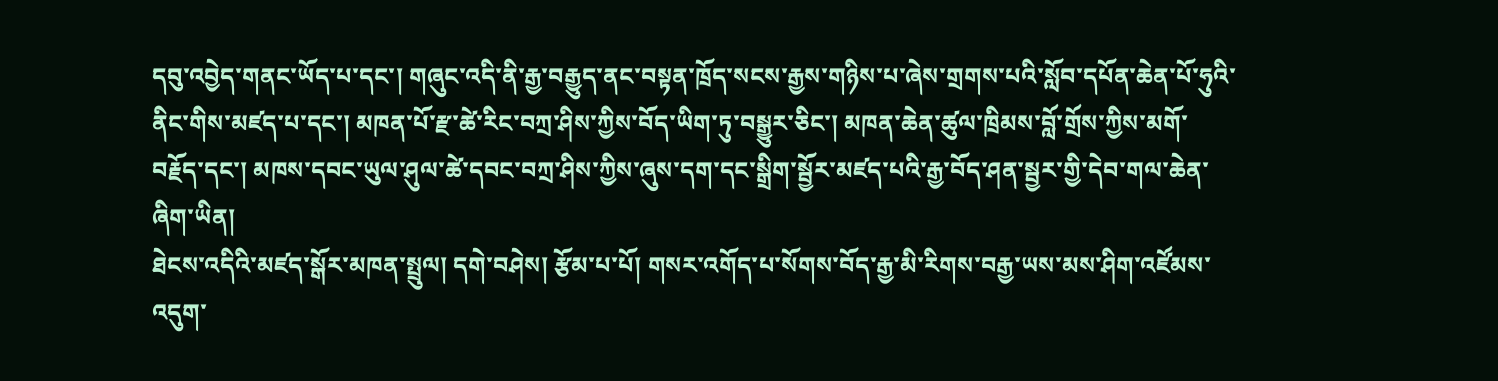དབུ་འབྱེད་གནང་ཡོད་པ་དང་། གཞུང་འདི་ནི་རྒྱ་བརྒྱུད་ནང་བསྟན་ཁྲོད་སངས་རྒྱས་གཉིས་པ་ཞེས་གྲགས་པའི་སློབ་དཔོན་ཆེན་པོ་ཧུའི་ནིང་གིས་མཛད་པ་དང་། མཁན་པོ་རྫ་ཚེ་རིང་བཀྲ་ཤིས་ཀྱིས་བོད་ཡིག་ཏུ་བསྒྱུར་ཅིང་། མཁན་ཆེན་ཚུལ་ཁྲིམས་བློ་གྲོས་ཀྱིས་མགོ་བརྗོད་དང་། མཁས་དབང་ཡུལ་ཤུལ་ཚེ་དབང་བཀྲ་ཤིས་ཀྱིས་ཞུས་དག་དང་སྒྲིག་སྦྱོར་མཛད་པའི་རྒྱ་བོད་ཤན་སྦྱར་གྱི་དེབ་གལ་ཆེན་ཞིག་ཡིན།
ཐེངས་འདིའི་མཛད་སྒོར་མཁན་སྤྲུལ། དགེ་བཤེས། རྩོམ་པ་པོ། གསར་འགོད་པ་སོགས་བོད་རྒྱ་མི་རིགས་བརྒྱ་ཡས་མས་ཤིག་འཛོམས་འདུག་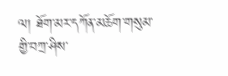ལ། ཐོག་མར་དཀོན་མཆོག་གསུམ་གྱི་བཀྲ་ཤིས་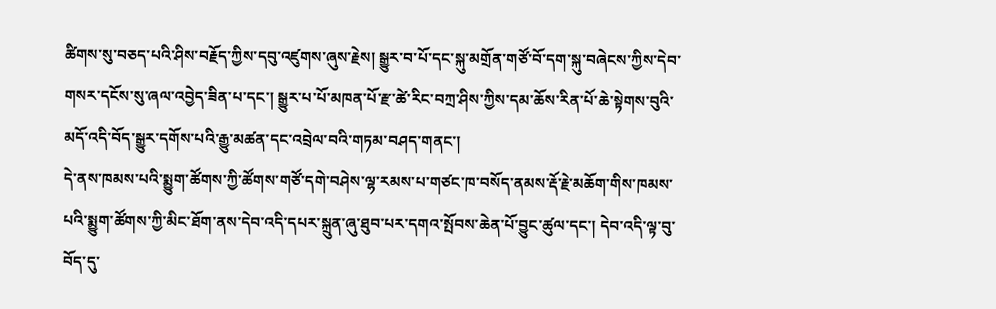ཚིགས་སུ་བཅད་པའི་ཤིས་བརྗོད་ཀྱིས་དབུ་འཛུགས་ཞུས་རྗེས། སྒྱུར་བ་པོ་དང་སྐུ་མགྲོན་གཙོ་བོ་དག་སྐུ་བཞེངས་ཀྱིས་དེབ་གསར་དངོས་སུ་ཞལ་འབྱེད་ཟིན་པ་དང་། སྒྱུར་པ་པོ་མཁན་པོ་རྫ་ཚེ་རིང་བཀྲ་ཤིས་ཀྱིས་དམ་ཆོས་རིན་པོ་ཆེ་སྟེགས་བུའི་མདོ་འདི་བོད་སྒྱུར་དགོས་པའི་རྒྱུ་མཚན་དང་འབྲེལ་བའི་གཏམ་བཤད་གནང་།
དེ་ནས་ཁམས་པའི་སྨྱུག་ཚོགས་ཀྱི་ཚོགས་གཙོ་དགེ་བཤེས་ལྷ་རམས་པ་གཙང་ཁ་བསོད་ནམས་རྡོ་རྗེ་མཆོག་གིས་ཁམས་པའི་སྨྱུག་ཚོགས་ཀྱི་མིང་ཐོག་ནས་དེབ་འདི་དཔར་སྐྲུན་ཞུ་ཐུབ་པར་དགའ་སྤོབས་ཆེན་པོ་བྱུང་ཚུལ་དང་། དེབ་འདི་ལྟ་བུ་བོད་དུ་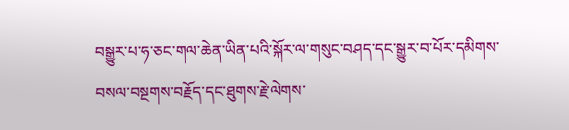བསྒྱུར་པ་ཧ་ཅང་གལ་ཆེན་ཡིན་པའི་སྐོར་ལ་གསུང་བཤད་དང་སྒྱུར་བ་པོར་དམིགས་བསལ་བསྔགས་བརྗོད་དང་ཐུགས་རྗེ་ལེགས་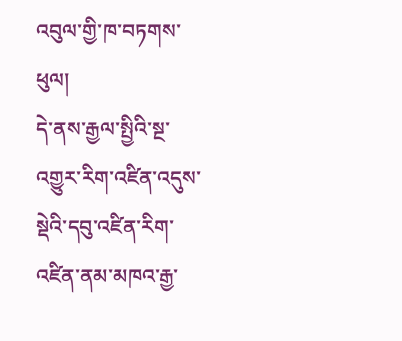འབུལ་གྱི་ཁ་བཏགས་ཕུལ།
དེ་ནས་རྒྱལ་སྤྱིའི་སྔ་འགྱུར་རིག་འཛིན་འདུས་སྡེའི་དབུ་འཛིན་རིག་འཛིན་ནམ་མཁའ་རྒྱ་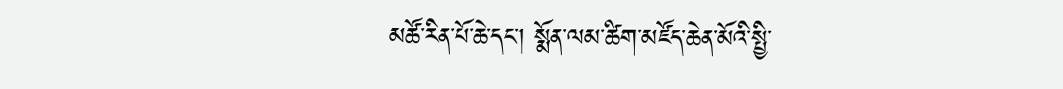མཚོ་རིན་པོ་ཆེ་དང་། སྨོན་ལམ་ཚིག་མཛོད་ཆེན་མོའི་སྤྱི་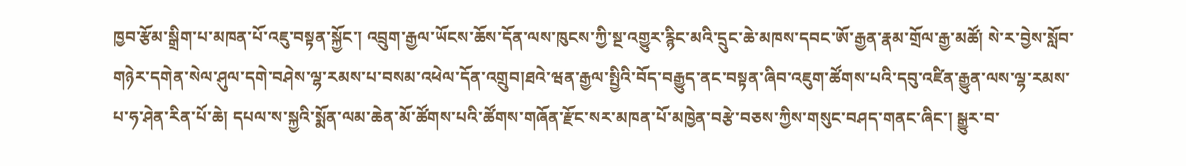ཁྱབ་རྩོམ་སྒྲིག་པ་མཁན་པོ་འཇུ་བསྟན་སྐྱོང་། འབྲུག་རྒྱལ་ཡོངས་ཆོས་དོན་ལས་ཁུངས་ཀྱི་སྔ་འགྱུར་རྙིང་མའི་དྲུང་ཆེ་མཁས་དབང་ཨོ་རྒྱན་རྣམ་གྲོལ་རྒྱ་མཚོ། སེ་ར་བྱེས་སློབ་གཉེར་དགེན་སེལ་ཤུལ་དགེ་བཤེས་ལྷ་རམས་པ་བསམ་འཕེལ་དོན་འགྲུབ།ཐའེ་ཝན་རྒྱལ་སྤྱིའི་བོད་བརྒྱུད་ནང་བསྟན་ཞིབ་འཇུག་ཚོགས་པའི་དབུ་འཛིན་རྒྱུན་ལས་ལྷ་རམས་པ་ཧ་ཤེན་རིན་པོ་ཆེ། དཔལ་ས་སྐྱའི་སྨོན་ལམ་ཆེན་མོ་ཚོགས་པའི་ཚོགས་གཞོན་རྫོང་སར་མཁན་པོ་མཁྱེན་བརྩེ་བཅས་ཀྱིས་གསུང་བཤད་གནང་ཞིང་། སྒྱུར་བ་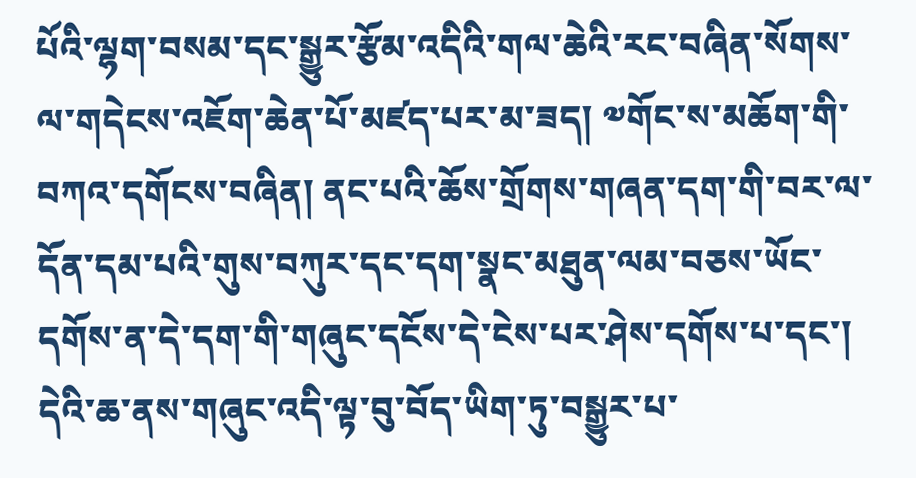པོའི་ལྷག་བསམ་དང་སྒྱུར་རྩོམ་འདིའི་གལ་ཆེའི་རང་བཞིན་སོགས་ལ་གདེངས་འཇོག་ཆེན་པོ་མཛད་པར་མ་ཟད། ༧གོང་ས་མཆོག་གི་བཀའ་དགོངས་བཞིན། ནང་པའི་ཆོས་གྲོགས་གཞན་དག་གི་བར་ལ་དོན་དམ་པའི་གུས་བཀུར་དང་དག་སྣང་མཐུན་ལམ་བཅས་ཡོང་དགོས་ན་དེ་དག་གི་གཞུང་དངོས་དེ་ངེས་པར་ཤེས་དགོས་པ་དང་། དེའི་ཆ་ནས་གཞུང་འདི་ལྟ་བུ་བོད་ཡིག་ཏུ་བསྒྱུར་པ་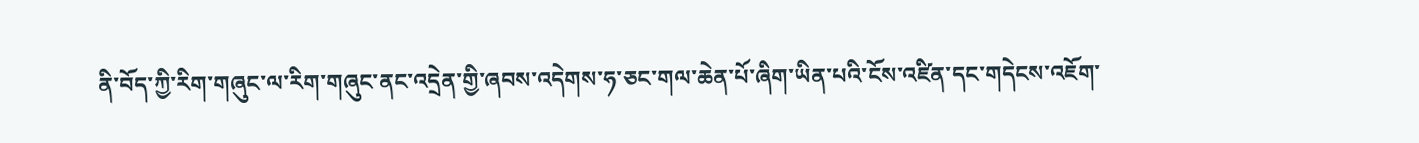ནི་བོད་ཀྱི་རིག་གཞུང་ལ་རིག་གཞུང་ནང་འདྲེན་གྱི་ཞབས་འདེགས་ཧ་ཅང་གལ་ཆེན་པོ་ཞིག་ཡིན་པའི་ངོས་འཛིན་དང་གདེངས་འཇོག་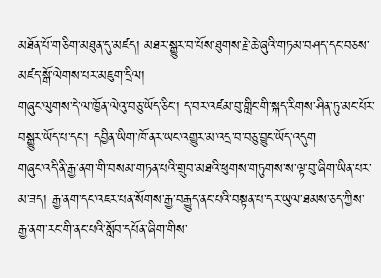མཐོན་པོ་གཅིག་མཐུན་དུ་མཛད། མཐར་སྒྱུར་བ་པོས་ཐུགས་རྗེ་ཆེ་ཞུའི་གཏམ་བཤད་དང་བཅས་མཛད་སྒོ་ལེགས་པར་མཇུག་དྲིལ།
གཞུང་ལུགས་དེ་ལ་ཁྱོན་ལེའུ་བཅུ་ཡོད་ཅིང་། ད་བར་འཛམ་བུ་གླིང་གི་སྐད་རིགས་ཤིན་ཏུ་མང་པོར་བསྒྱུར་ཡོད་པ་དང་། དབྱིན་ཡིག་ཁོ་ནར་ཡང་འགྱུར་མ་འདྲ་བ་བཅུ་བྱུང་ཡོད་འདུག
གཞུང་འདི་ནི་རྒྱ་ནག་གི་བསམ་གཏན་པའི་གྲུབ་མཐའི་ཕུགས་གཏུགས་ས་ལྟ་བུ་ཞིག་ཡིན་པར་མ་ཟད། རྒྱ་ནག་དང་འཇར་པན་སོགས་རྒྱ་བརྒྱུད་ནང་པའི་བསྟན་པ་དར་ཡུལ་ཐམས་ཅད་ཀྱིས་རྒྱ་ནག་རང་གི་ནང་པའི་སློབ་དཔོན་ཞིག་གིས་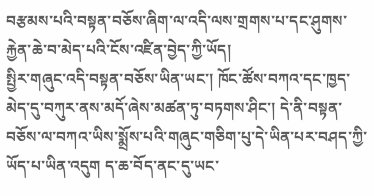བརྩམས་པའི་བསྟན་བཅོས་ཞིག་ལ་འདི་ལས་གྲགས་པ་དང་ཤུགས་རྐྱེན་ཆེ་བ་མེད་པའི་ངོས་འཛིན་བྱེད་ཀྱི་ཡོད།
སྤྱིར་གཞུང་འདི་བསྟན་བཅོས་ཡིན་ཡང་། ཁོང་ཚོས་བཀའ་དང་ཁྱད་མེད་དུ་བཀུར་ནས་མདོ་ཞེས་མཚན་ཏུ་བཏགས་ཤིང་། དེ་ནི་བསྟན་བཅོས་ལ་བཀའ་ཡིས་སྨྲོས་པའི་གཞུང་གཅིག་པུ་དེ་ཡིན་པར་བཤད་ཀྱི་ཡོད་པ་ཡིན་འདུག ད་ཆ་བོད་ནང་དུ་ཡང་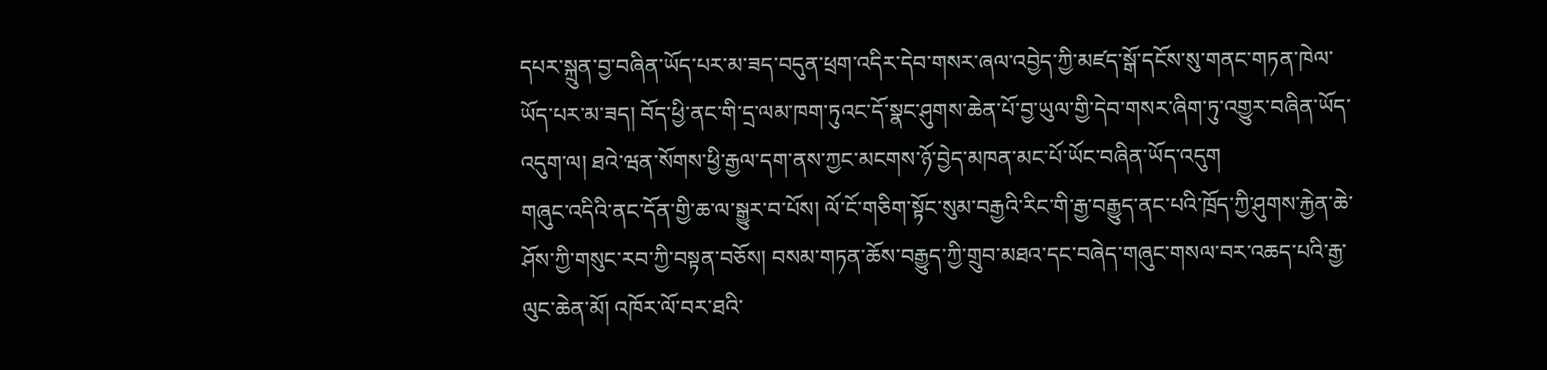དཔར་སྐྲུན་བྱ་བཞིན་ཡོད་པར་མ་ཟད་བདུན་ཕྲག་འདིར་དེབ་གསར་ཞལ་འབྱེད་ཀྱི་མཛད་སྒོ་དངོས་སུ་གནང་གཏན་ཁེལ་ཡོད་པར་མ་ཟད། བོད་ཕྱི་ནང་གི་དྲ་ལམ་ཁག་ཏུའང་དོ་སྣང་ཤུགས་ཆེན་པོ་བྱ་ཡུལ་གྱི་དེབ་གསར་ཞིག་ཏུ་འགྱུར་བཞིན་ཡོད་འདུག་ལ། ཐའེ་ཝན་སོགས་ཕྱི་རྒྱལ་དག་ནས་ཀྱང་མངགས་ཉོ་བྱེད་མཁན་མང་པོ་ཡོང་བཞིན་ཡོད་འདུག
གཞུང་འདིའི་ནང་དོན་གྱི་ཆ་ལ་སྒྱུར་བ་པོས། ལོ་ངོ་གཅིག་སྟོང་སུམ་བརྒྱའི་རིང་གི་རྒྱ་བརྒྱུད་ནང་པའི་ཁྲོད་ཀྱི་ཤུགས་རྐྱེན་ཆེ་ཤོས་ཀྱི་གསུང་རབ་ཀྱི་བསྟན་བཅོས། བསམ་གཏན་ཆོས་བརྒྱུད་ཀྱི་གྲུབ་མཐའ་དང་བཞེད་གཞུང་གསལ་བར་འཆད་པའི་རྒྱ་ལུང་ཆེན་མོ། འཁོར་ལོ་བར་ཐའི་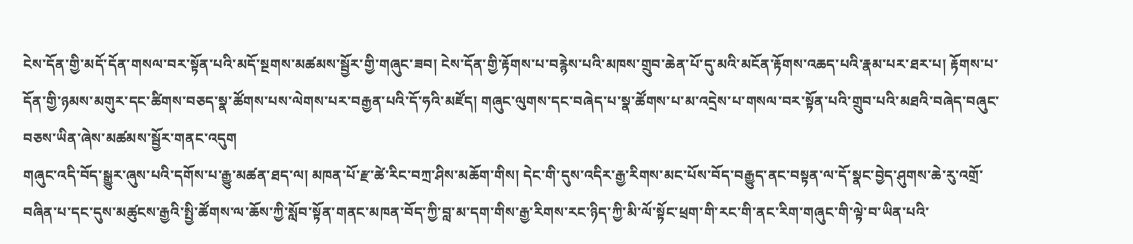ངེས་དོན་གྱི་མདོ་དོན་གསལ་བར་སྟོན་པའི་མདོ་སྔགས་མཚམས་སྦྱོར་གྱི་གཞུང་ཟབ། ངེས་དོན་གྱི་རྟོགས་པ་བརྙེས་པའི་མཁས་གྲུབ་ཆེན་པོ་དུ་མའི་མངོན་རྟོགས་འཆད་པའི་རྣམ་པར་ཐར་པ། རྟོགས་པ་དོན་གྱི་ཉམས་མགུར་དང་ཚིགས་བཅད་སྣ་ཚོགས་པས་ལེགས་པར་བརྒྱན་པའི་དོ་ཧའི་མཛོད། གཞུང་ལུགས་དང་བཞེད་པ་སྣ་ཚོགས་པ་མ་འདྲེས་པ་གསལ་བར་སྟོན་པའི་གྲུབ་པའི་མཐའི་བཞེད་བཞུང་བཅས་ཡིན་ཞེས་མཚམས་སྦྱོར་གནང་འདུག
གཞུང་འདི་བོད་སྒྱུར་ཞུས་པའི་དགོས་པ་རྒྱུ་མཚན་ཐད་ལ། མཁན་པོ་རྫ་ཚེ་རིང་བཀྲ་ཤིས་མཆོག་གིས། དེང་གི་དུས་འདིར་རྒྱ་རིགས་མང་པོས་བོད་བརྒྱུད་ནང་བསྟན་ལ་དོ་སྣང་བྱེད་ཤུགས་ཆེ་རུ་འགྲོ་བཞིན་པ་དང་དུས་མཚུངས་རྒྱའི་སྤྱི་ཚོགས་ལ་ཆོས་ཀྱི་སློབ་སྟོན་གནང་མཁན་བོད་ཀྱི་བླ་མ་དག་གིས་རྒྱ་རིགས་རང་ཉིད་ཀྱི་མི་ལོ་སྟོང་ཕྲག་གི་རང་གི་ནང་རིག་གཞུང་གི་ལྟེ་བ་ཡིན་པའི་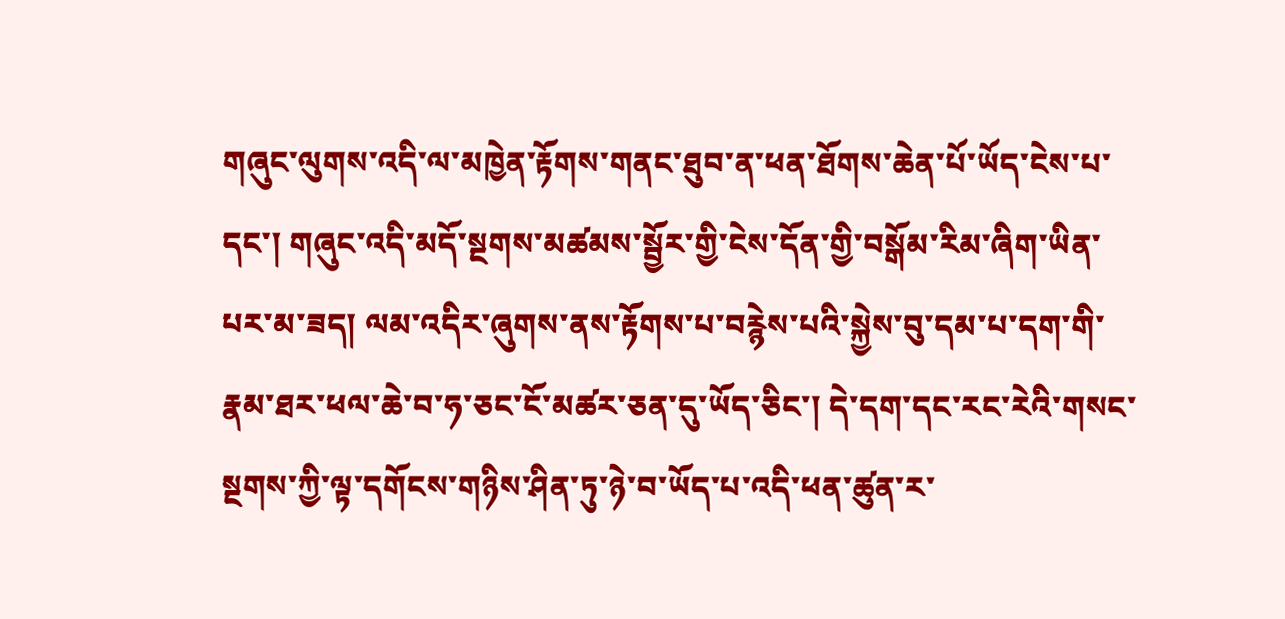གཞུང་ལུགས་འདི་ལ་མཁྱེན་རྟོགས་གནང་ཐུབ་ན་ཕན་ཐོགས་ཆེན་པོ་ཡོད་ངེས་པ་དང་། གཞུང་འདི་མདོ་སྔགས་མཚམས་སྦྱོར་གྱི་ངེས་དོན་གྱི་བསྒོམ་རིམ་ཞིག་ཡིན་པར་མ་ཟད། ལམ་འདིར་ཞུགས་ནས་རྟོགས་པ་བརྙེས་པའི་སྐྱེས་བུ་དམ་པ་དག་གི་རྣམ་ཐར་ཕལ་ཆེ་བ་ཧ་ཅང་ངོ་མཚར་ཅན་དུ་ཡོད་ཅིང་། དེ་དག་དང་རང་རེའི་གསང་སྔགས་ཀྱི་ལྟ་དགོངས་གཉིས་ཤིན་ཏུ་ཉེ་བ་ཡོད་པ་འདི་ཕན་ཚུན་ར་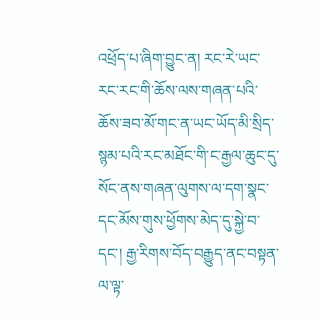འཕྲོད་པ་ཞིག་བྱུང་ན། རང་རེ་ཡང་རང་རང་གི་ཆོས་ལས་གཞན་པའི་ཆོས་ཟབ་མོ་གང་ན་ཡང་ཡོད་མི་སྲིད་སྙམ་པའི་རང་མཐོང་གི་ང་རྒྱལ་ཆུང་དུ་སོང་ནས་གཞན་ལུགས་ལ་དག་སྣང་དང་མོས་གུས་ཕྱོགས་མེད་དུ་སྐྱེ་བ་དང་། རྒྱ་རིགས་བོད་བརྒྱུད་ནང་བསྟན་ལ་ལྟ་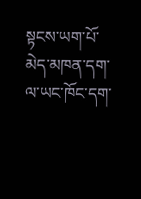སྟངས་ཡག་པོ་མེད་མཁན་དག་ལ་ཡང་ཁོང་དག་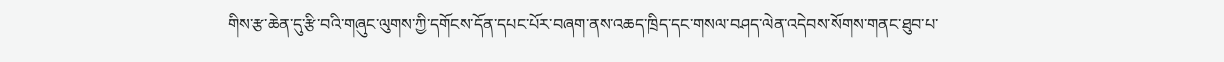གིས་རྩ་ཆེན་དུ་རྩི་བའི་གཞུང་ལུགས་ཀྱི་དགོངས་དོན་དཔང་པོར་བཞག་ནས་འཆད་ཁྲིད་དང་གསལ་བཤད་ལེན་འདེབས་སོགས་གནང་ཐུབ་པ་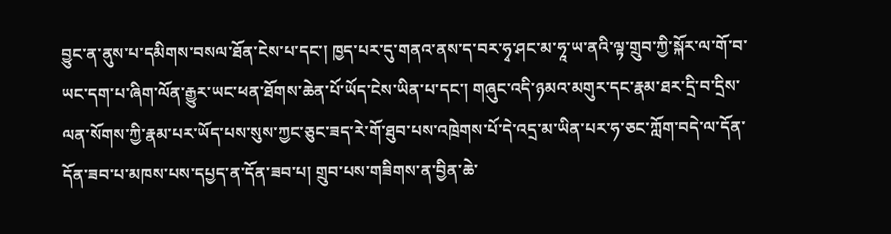བྱུང་ན་ནུས་པ་དམིགས་བསལ་ཐོན་ངེས་པ་དང་། ཁྱད་པར་དུ་གནའ་ནས་ད་བར་ཧྭ་ཤང་མ་ཧཱ་ཡ་ནའི་ལྟ་གྲུབ་ཀྱི་སྐོར་ལ་གོ་བ་ཡང་དག་པ་ཞིག་ལོན་རྒྱུར་ཡང་ཕན་ཐོགས་ཆེན་པོ་ཡོད་ངེས་ཡིན་པ་དང་། གཞུང་འདི་ཉམའ་མགུར་དང་རྣམ་ཐར་དྲི་བ་དྲིས་ལན་སོགས་ཀྱི་རྣམ་པར་ཡོད་པས་སུས་ཀྱང་ཅུང་ཟད་རེ་གོ་ཐུབ་པས་འཁྲེགས་པོ་དེ་འདྲ་མ་ཡིན་པར་ཧ་ཅང་ཀློག་བདེ་ལ་དོན་དོན་ཟབ་པ་མཁས་པས་དཔྱད་ན་དོན་ཟབ་པ། གྲུབ་པས་གཟིགས་ན་བྱིན་ཆེ་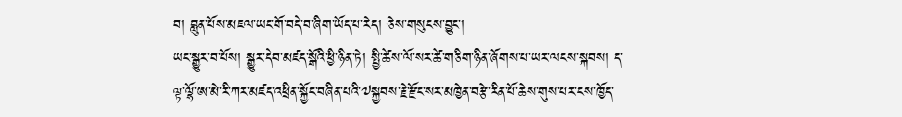བ། བླུན་པོས་མཇལ་ཡང་གོ་བདེ་བ་ཞིག་ཡོད་པ་རེད། ཅེས་གསུངས་བྱུང་།
ཡང་སྒྱུར་བ་པོས། སྒྱུར་དེབ་མཛད་སྒོའི་ཕྱི་ཉིན་ཏེ། སྤྱི་ཚེས་ལོ་སར་ཚེ་གཅིག་ཉིན་ཞོགས་པ་ཡར་ལངས་སྐབས། ད་ལྟ་ལྷོ་ཨ་མེ་རི་ཀར་མཛད་འཕྲིན་སྐྱོང་བཞིན་པའི་༧སྐྱབས་རྗེ་རྫོང་སར་མཁྱེན་བརྩེ་རིན་པོ་ཆེས་གུས་པར་ངས་ཁྱོད་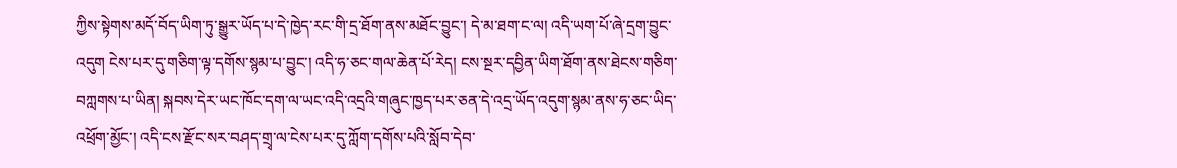ཀྱིས་སྟེགས་མདོ་བོད་ཡིག་ཏུ་སྒྱུར་ཡོད་པ་དེ་ཁྱེད་རང་གི་དྲ་ཐོག་ནས་མཐོང་བྱུང་། དེ་མ་ཐག་ང་ལ། འདི་ཡག་པོ་ཞེ་དྲག་བྱུང་འདུག ངེས་པར་དུ་གཅིག་ལྟ་དགོས་སྙམ་པ་བྱུང་། འདི་ཧ་ཅང་གལ་ཆེན་པོ་རེད། ངས་སྔར་དབྱིན་ཡིག་ཐོག་ནས་ཐེངས་གཅིག་བཀླགས་པ་ཡིན། སྐབས་དེར་ཡང་ཁོང་དག་ལ་ཡང་འདི་འདྲའི་གཞུང་ཁྱད་པར་ཅན་དེ་འདྲ་ཡོད་འདུག་སྙམ་ནས་ཧ་ཅང་ཡིད་འཕྲོག་མྱོང་། འདི་ངས་རྫོང་སར་བཤད་གྲྭ་ལ་ངེས་པར་དུ་ཀློག་དགོས་པའི་སློབ་དེབ་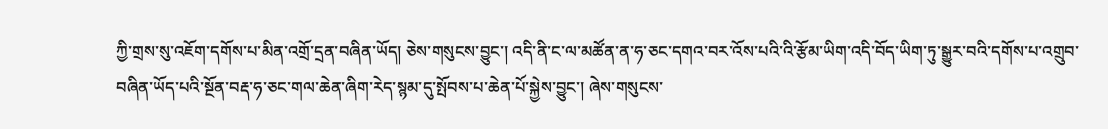ཀྱི་གྲས་སུ་འཇོག་དགོས་པ་མིན་འགྲོ་དྲན་བཞིན་ཡོད། ཅེས་གསུངས་བྱུང་། འདི་ནི་ང་ལ་མཚོན་ན་ཧ་ཅང་དགའ་བར་འོས་པའི་འི་རྩོམ་ཡིག་འདི་བོད་ཡིག་ཏུ་སྒྱུར་བའི་དགོས་པ་འགྲུབ་བཞིན་ཡོད་པའི་སྔོན་བརྡ་ཧ་ཅང་གལ་ཆེན་ཞིག་རེད་སྙམ་དུ་སྤོབས་པ་ཆེན་པོ་སྐྱེས་བྱུང་། ཞེས་གསུངས་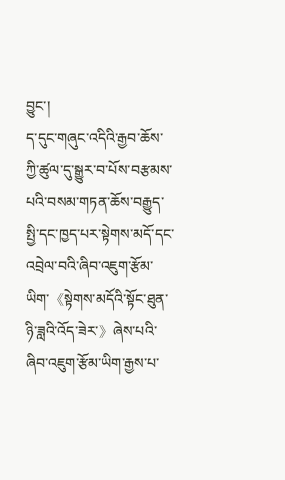བྱུང་།
ད་དུང་གཞུང་འདིའི་རྒྱབ་ཆོས་ཀྱི་ཚུལ་དུ་སྒྱུར་བ་པོས་བརྩམས་པའི་བསམ་གཏན་ཆོས་བརྒྱུད་སྤྱི་དང་ཁྱད་པར་སྟེགས་མདོ་དང་འབྲེལ་བའི་ཞིབ་འཇུག་རྩོམ་ཡིག་《སྟེགས་མདོའི་སྟོང་ཐུན་ཉི་ཟླའི་འོད་ཟེར་》ཞེས་པའི་ཞིབ་འཇུག་རྩོམ་ཡིག་རྒྱས་པ་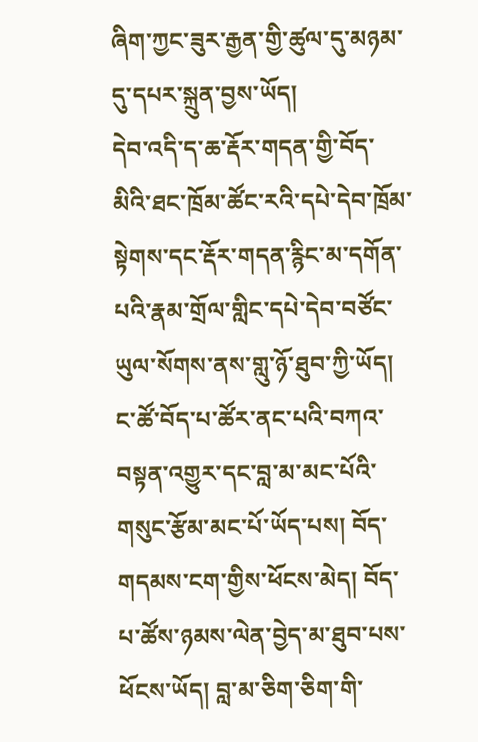ཞིག་ཀྱང་ཟུར་རྒྱན་གྱི་ཚུལ་དུ་མཉམ་དུ་དཔར་སྐྲུན་བྱས་ཡོད།
དེབ་འདི་ད་ཆ་རྡོར་གདན་གྱི་བོད་མིའི་ཐང་ཁྲོམ་ཚོང་རའི་དཔེ་དེབ་ཁྲོམ་སྟེགས་དང་རྡོར་གདན་རྙིང་མ་དགོན་པའི་རྣམ་གྲོལ་གླིང་དཔེ་དེབ་བཙོང་ཡུལ་སོགས་ནས་གླུ་ཉོ་ཐུབ་ཀྱི་ཡོད།
ང་ཚོ་བོད་པ་ཚོར་ནང་པའི་བཀའ་བསྟན་འགྱུར་དང་བླ་མ་མང་པོའི་གསུང་རྩོམ་མང་པོ་ཡོད་པས། བོད་གདམས་ངག་གྱིས་ཕོངས་མེད། བོད་པ་ཚོས་ཉམས་ལེན་བྱེད་མ་ཐུབ་པས་ཕོངས་ཡོད། བླ་མ་ཅིག་ཅིག་གི་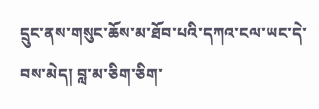དྲུང་ནས་གསུང་ཆོས་མ་ཐོབ་པའི་དཀའ་ངལ་ཡང་དེ་བས་མེད། བླ་མ་ཅིག་ཅིག་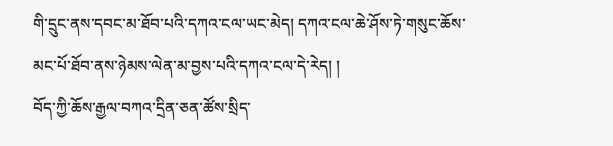གི་དྲུང་ནས་དབང་མ་ཐོབ་པའི་དཀའ་ངལ་ཡང་མེད། དཀའ་ངལ་ཆེ་ཤོས་ཏེ་གསུང་ཆོས་མང་པོ་ཐོབ་ནས་ཉེམས་ལེན་མ་བྱས་པའི་དཀའ་ངལ་དེ་རེད། །
བོད་ཀྱི་ཆོས་རྒྱལ་བཀའ་དྲིན་ཅན་ཚོས་སྲིད་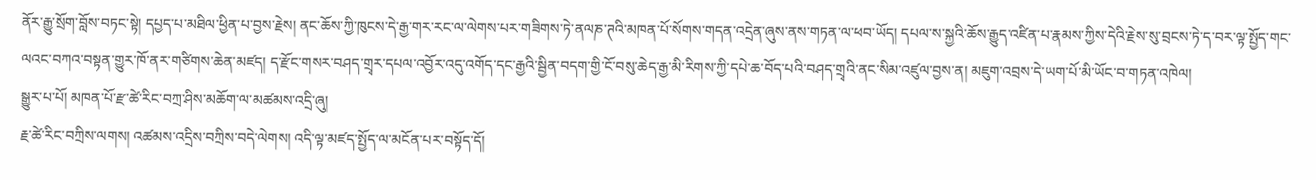ནོར་རྒྱུ་སྲོག་བློས་བཏང་སྟེ། དཔྱད་པ་མཐིལ་ཕྱིན་པ་བྱས་རྗེས། ནང་ཆོས་ཀྱི་ཁུངས་དེ་རྒྱ་གར་རང་ལ་ལེགས་པར་གཟིགས་ཏེ་ནལཎ་ཊའི་མཁན་པོ་སོགས་གདན་འདྲེན་ཞུས་ནས་གཏན་ལ་ཕབ་ཡོད། དཔལ་ས་སྐྱའི་ཆོས་རྒྱུད་འཛིན་པ་རྣམས་ཀྱིས་དེའི་རྗེས་སུ་བྲངས་ཏེ་ད་བར་ལྟ་སྤྱོད་གང་ལའང་བཀའ་བསྟན་གྱུར་ཁོ་ནར་གཙིགས་ཆེན་མཛད། ད་རྫོང་གསར་བཤད་གྲྭར་དཔལ་འབྱོར་འདུ་འགོད་དང་རྒྱའི་སྦྱིན་བདག་གྱི་ངོ་བསུ་ཆེད་རྒྱ་མི་རིགས་ཀྱི་དཔེ་ཆ་བོད་པའི་བཤད་གྲྭའི་ནང་སིམ་འཛུལ་བྱས་ན། མཇུག་འབྲས་དེ་ཡག་པོ་མི་ཡོང་བ་གཏན་འཁེལ།
སྒྱུར་པ་པོ། མཁན་པོ་རྫ་ཚེ་རིང་བཀྲ་ཤིས་མཆོག་ལ་མཚམས་འདྲི་ཞུ།
རྗ་ཚེ་རིང་བཀྲིས་ལགས། འཚམས་འདྲིས་བཀྲིས་བདེ་ལེགས། འདི་ལྟ་མཛད་སྤྱོད་ལ་མངོན་པར་བསྟོད་དོ།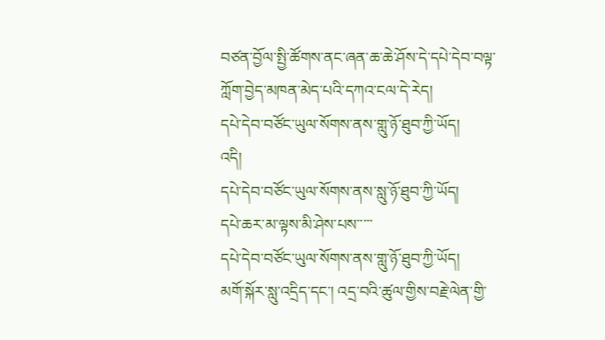བཙན་བྱོལ་སྤྱི་ཚོགས་ནང་ཞན་ཆ་ཆེ་ཤོས་དེ་དཔེ་དེབ་བལྟ་
ཀློག་བྱེད་མཁན་མེད་པའི་དཀའ་ངལ་དེ་རེད།
དཔེ་དེབ་བཙོང་ཡུལ་སོགས་ནས་གླུ་ཉོ་ཐུབ་ཀྱི་ཡོད།
འདི།
དཔེ་དེབ་བཙོང་ཡུལ་སོགས་ནས་སླུ་ཉོ་ཐུབ་ཀྱི་ཡོད།
དཔེ་ཆར་མ་ལྟས་མི་ཤེས་པས་་་་་
དཔེ་དེབ་བཙོང་ཡུལ་སོགས་ནས་གླུ་ཉོ་ཐུབ་ཀྱི་ཡོད།
མགོ་སྐོར་སླུ་འདྲིད་དང་། འདྲ་བའི་ཚུལ་གྱིས་བརྗེ་ལེན་གྱི་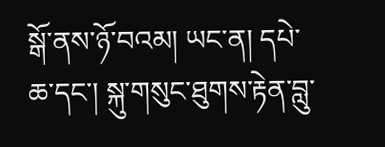སྒོ་ནས་ཉོ་བའམ། ཡང་ན། དཔེ་ཆ་དང་། སྐུ་གསུང་ཐུགས་རྟེན་བླུ་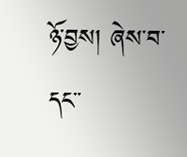ཉོ་བྱས། ཞེས་བ་དང་་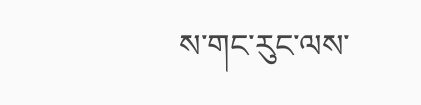ས་གང་རུང་ལས་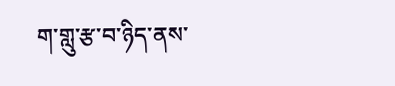ག་གླུ་རྩ་བ་ཉིད་ནས་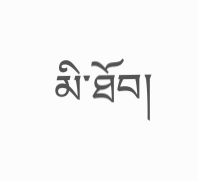མི་ཐོབ།